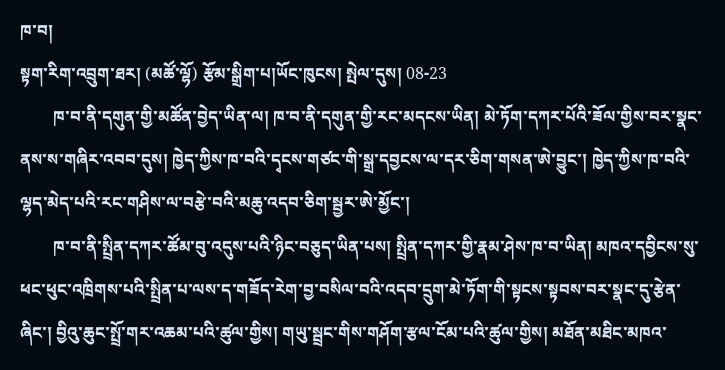ཁ་བ།
སྟག་རིག་འབྲུག་ཐར། (མཚོ་ལྷོ) རྩོམ་སྒྲིག་པ།ཡོང་ཁུངས། སྤེལ་དུས། 08-23
        ཁ་བ་ནི་དགུན་གྱི་མཚོན་བྱེད་ཡིན་ལ། ཁ་བ་ནི་དགུན་གྱི་རང་མདངས་ཡིན། མེ་ཏོག་དཀར་པོའི་ཟོལ་གྱིས་བར་སྣང་ནས་ས་གཞིར་འབབ་དུས། ཁྱེད་ཀྱིས་ཁ་བའི་དྭངས་གཙང་གི་སྒྲ་དབྱངས་ལ་དར་ཅིག་གསན་ཨེ་བྱུང་། ཁྱེད་ཀྱིས་ཁ་བའི་ལྷད་མེད་པའི་རང་གཤིས་ལ་བརྩེ་བའི་མཆུ་འདབ་ཅིག་སྦྱར་ཨེ་མྱོང་།
        ཁ་བ་ནི་སྤྲིན་དཀར་ཚོམ་བུ་འདུས་པའི་ཉིང་བཅུད་ཡིན་པས། སྤྲིན་དཀར་གྱི་རྣམ་ཤེས་ཁ་བ་ཡིན། མཁའ་དབྱིངས་སུ་ཕང་ཕུང་འཁྲིགས་པའི་སྤྲིན་པ་ལས་ད་གཟོད་རེག་བྱ་བསིལ་བའི་འདབ་དྲུག་མེ་ཏོག་གི་སྟངས་སྟབས་བར་སྣང་དུ་རྩེན་ཞིང་། བྱིའུ་ཆུང་སྤྲོ་གར་འཆམ་པའི་ཚུལ་གྱིས། གཡུ་སྦྲང་གིས་གཤོག་རྩལ་ངོམ་པའི་ཚུལ་གྱིས། མཐོན་མཐིང་མཁའ་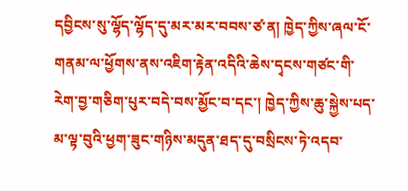དབྱིངས་སུ་ལྷོད་ལྷོད་དུ་མར་མར་བབས་ཙ་ན། ཁྱེད་ཀྱིས་ཞལ་ངོ་གནམ་ལ་ཕྱོགས་ནས་འཇིག་རྟེན་འདིའི་ཆེས་དྭངས་གཙང་གི་རེག་བྱ་གཅིག་པུར་བདེ་བས་མྱོང་བ་དང་། ཁྱེད་ཀྱིས་ཆུ་སྐྱེས་པད་མ་ལྟ་བུའི་ཕྱག་ཟུང་གཉིས་མདུན་ཐད་དུ་བསྲིངས་ཏེ་འདབ་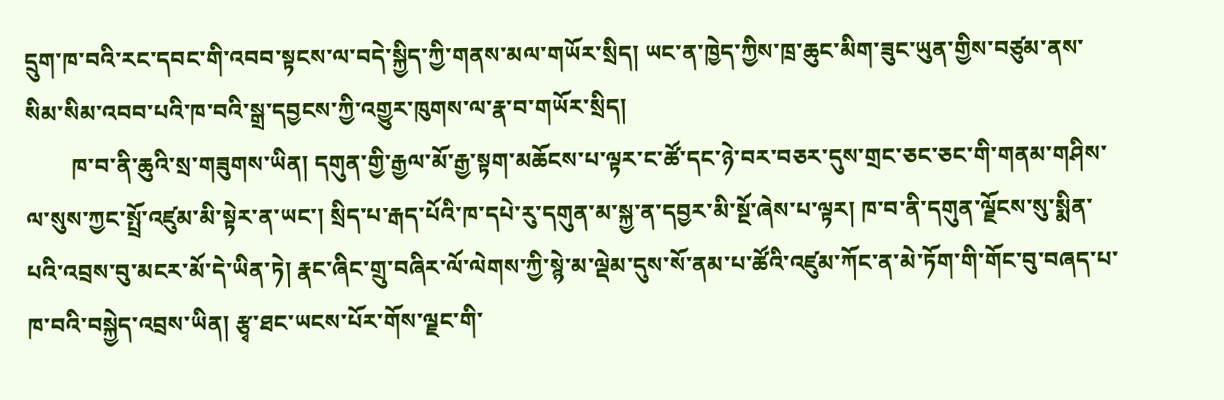དྲུག་ཁ་བའི་རང་དབང་གི་འབབ་སྟངས་ལ་བདེ་སྐྱིད་ཀྱི་གནས་མལ་གཡོར་སྲིད། ཡང་ན་ཁྱེད་ཀྱིས་ཁྲ་ཆུང་མིག་ཟུང་ཡུན་གྱིས་བཙུམ་ནས་སིམ་སིམ་འབབ་པའི་ཁ་བའི་སྒྲ་དབྱངས་ཀྱི་འགྱུར་ཁུགས་ལ་རྣ་བ་གཡོར་སྲིད།
        ཁ་བ་ནི་ཆུའི་སྲ་གཟུགས་ཡིན། དགུན་གྱི་རྒྱལ་མོ་རྒྱ་སྟག་མཆོངས་པ་ལྟར་ང་ཚོ་དང་ཉེ་བར་བཅར་དུས་གྲང་ཅང་ཅང་གི་གནམ་གཤིས་ལ་སུས་ཀྱང་སྤྲོ་འཛུམ་མི་སྟེར་ན་ཡང་། སྲིད་པ་རྒད་པོའི་ཁ་དཔེ་རུ་དགུན་མ་སྐྱ་ན་དབྱར་མི་སྔོ་ཞེས་པ་ལྟར། ཁ་བ་ནི་དགུན་ལྗོངས་སུ་སྨིན་པའི་འབྲས་བུ་མངར་མོ་དེ་ཡིན་ཏེ། རྣང་ཞིང་གྲུ་བཞིར་ལོ་ལེགས་ཀྱི་སྙེ་མ་ལྡེམ་དུས་སོ་ནམ་པ་ཚོའི་འཛུམ་ཀོང་ན་མེ་ཏོག་གི་གོང་བུ་བཞད་པ་ཁ་བའི་བསྐྱེད་འབྲས་ཡིན། རྩྭ་ཐང་ཡངས་པོར་གོས་ལྗང་གི་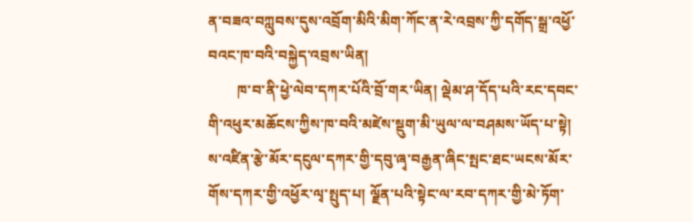ན་བཟའ་བཀླུབས་དུས་འབྲོག་མིའི་མིག་ཀོང་ན་རེ་འབྲས་ཀྱི་དགོད་སྒྲ་འཕྱོ་བའང་ཁ་བའི་བསྐྱེད་འབྲས་ཡིན།
        ཁ་བ་ནི་ཕྱེ་ལེབ་དཀར་པོའི་བྲོ་གར་ཡིན། ལྡེམ་ཤ་དོད་པའི་རང་དབང་གི་འཕུར་མཆོངས་ཀྱིས་ཁ་བའི་མཛེས་སྡུག་མི་ཡུལ་ལ་བཤམས་ཡོད་པ་སྟེ། ས་འཛིན་རྩེ་མོར་དངུལ་དཀར་གྱི་དབུ་ཞྭ་བརྒྱན་ཞིང་སྤང་ཐང་ཡངས་མོར་གོས་དཀར་གྱི་འཕྱོར་ལྭ་སྤུད་པ། ལྗོན་པའི་སྟེང་ལ་རབ་དཀར་གྱི་མེ་ཏོག་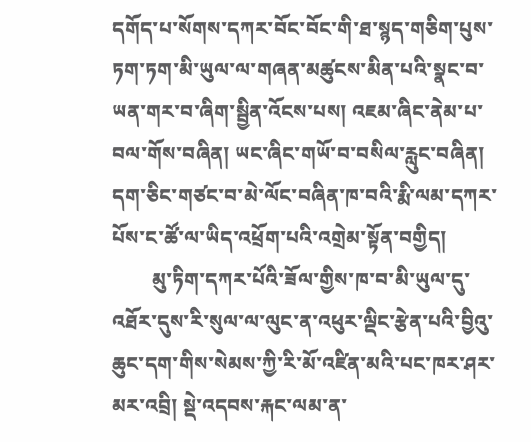དགོད་པ་སོགས་དཀར་བོང་བོང་གི་ཐ་སྙད་གཅིག་པུས་ཏག་ཏག་མི་ཡུལ་ལ་གཞན་མཚུངས་མིན་པའི་སྣང་བ་ཡན་གར་བ་ཞིག་སྦྱིན་འོངས་པས། འཇམ་ཞིང་ནེམ་པ་བལ་གོས་བཞིན། ཡང་ཞིང་གཡོ་བ་བསིལ་རླུང་བཞིན། དག་ཅིང་གཙང་བ་མེ་ལོང་བཞིན་ཁ་བའི་རྨི་ལམ་དཀར་པོས་ང་ཚོ་ལ་ཡིད་འཕྲོག་པའི་འགྲེམ་སྟོན་བགྱིད།
        མུ་ཏིག་དཀར་པོའི་ཟོལ་གྱིས་ཁ་བ་མི་ཡུལ་དུ་འཐོར་དུས་རི་སུལ་ལ་ལུང་ན་འཕུར་ལྡིང་རྩེན་པའི་བྱིའུ་ཆུང་དག་གིས་སེམས་ཀྱི་རི་མོ་འཛིན་མའི་པང་ཁར་ཤར་མར་འབྲི། སྡེ་འདབས་རྐང་ལམ་ན་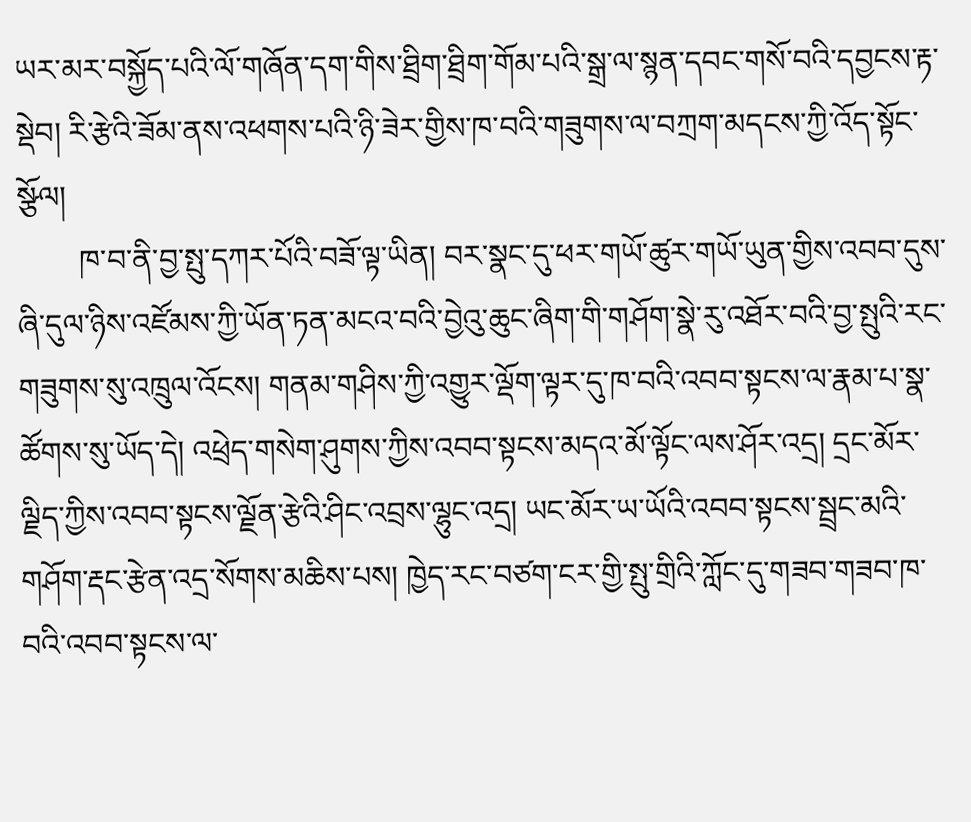ཡར་མར་བསྐྱོད་པའི་ལོ་གཞོན་དག་གིས་ཐྲིག་ཐྲིག་གོམ་པའི་སྒྲ་ལ་སྙན་དབང་གསོ་བའི་དབྱངས་རྟ་སྡེབ། རི་རྩེའི་ཟོམ་ནས་འཕགས་པའི་ཉི་ཟེར་གྱིས་ཁ་བའི་གཟུགས་ལ་བཀྲག་མདངས་ཀྱི་འོད་སྟོང་སྩོལ།
        ཁ་བ་ནི་བྱ་སྤུ་དཀར་པོའི་བཟོ་ལྟ་ཡིན། བར་སྣང་དུ་ཕར་གཡོ་ཚུར་གཡོ་ཡུན་གྱིས་འབབ་དུས་ཞི་དུལ་ཉིས་འཛོམས་ཀྱི་ཡོན་ཏན་མངའ་བའི་བྱེའུ་ཆུང་ཞིག་གི་གཤོག་སྣེ་རུ་འཐོར་བའི་བྱ་སྤུའི་རང་གཟུགས་སུ་འཁྲུལ་འོངས། གནམ་གཤིས་ཀྱི་འགྱུར་ལྡོག་ལྟར་དུ་ཁ་བའི་འབབ་སྟངས་ལ་རྣམ་པ་སྣ་ཚོགས་སུ་ཡོད་དེ། འཕྲེད་གསེག་ཤུགས་ཀྱིས་འབབ་སྟངས་མདའ་མོ་ལྟོང་ལས་ཤོར་འདྲ། དྲང་མོར་ལྗིད་ཀྱིས་འབབ་སྟངས་ལྗོན་རྩེའི་ཤིང་འབྲས་ལྷུང་འདྲ། ཡང་མོར་ཡ་ཡོའི་འབབ་སྟངས་སྦྲང་མའི་གཤོག་རྡང་རྩེན་འདྲ་སོགས་མཆིས་པས། ཁྱེད་རང་བཙག་ངར་གྱི་སྤུ་གྲིའི་ཀློང་དུ་གཟབ་གཟབ་ཁ་བའི་འབབ་སྟངས་ལ་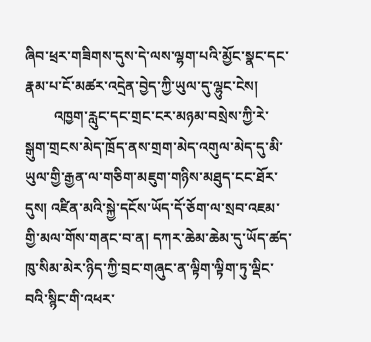ཞིབ་ཕྲར་གཟིགས་དུས་དེ་ལས་ལྷག་པའི་མྱོང་སྣང་དང་རྣམ་པ་ངོ་མཚར་འདྲེན་བྱེད་ཀྱི་ཡུལ་དུ་ལྷུང་ངེས།
        འཁྱག་རླུང་དང་གྲང་ངར་མཉམ་བསྲེས་ཀྱི་རེ་སྒུག་གྲངས་མེད་ཁྲོད་ནས་གྲག་མེད་འགུལ་མེད་དུ་མི་ཡུལ་གྱི་རྒྱན་ལ་གཅིག་མཇུག་གཉིས་མཐུད་ངང་ཐོར་དུས། འཛིན་མའི་སྐྱེ་དངོས་ཡོད་དོ་ཅོག་ལ་སྲབ་འཇམ་གྱི་མལ་གོས་གནང་བ་ན། དཀར་ཆེམ་ཆེམ་དུ་ཡོད་ཚད་ཁུ་སིམ་མེར་ཉིད་ཀྱི་བྲང་གཞུང་ན་ལྟིག་ལྟིག་ཏུ་ལྡིང་བའི་སྙིང་གི་འཕར་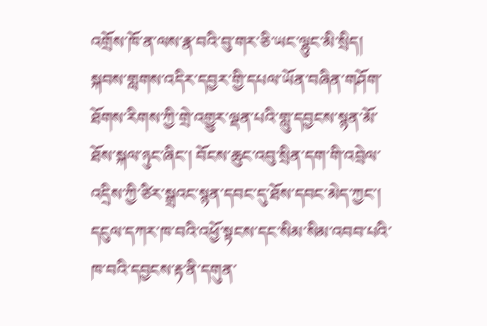འགྲོས་ཁོ་ན་ལས་རྣ་བའི་བུ་གར་ཅི་ཡང་ལྷུང་མི་སྲིད། སྐབས་གླགས་འདིར་དབྱར་གྱི་དཔལ་ཡོན་བཞིན་གཤོག་ཐོགས་རིགས་ཀྱི་གྲེ་འགྱུར་ལྡན་པའི་གླུ་དབྱངས་སྙན་མོ་ཐོས་སྐལ་ཉུང་ཞིང་། བོངས་ཆུང་འབུ་སྲིན་དག་གི་འབྲེལ་འདྲིས་ཀྱི་ཙིར་སྒྲའང་སྙན་དབང་དུ་ཐོས་དབང་མེད་ཀྱང་། དངུལ་དཀར་ཁ་བའི་འཕྱོ་སྟངས་དང་སིམ་སིམ་འབབ་པའི་ཁ་བའི་དབྱངས་རྟ་ནི་དགུན་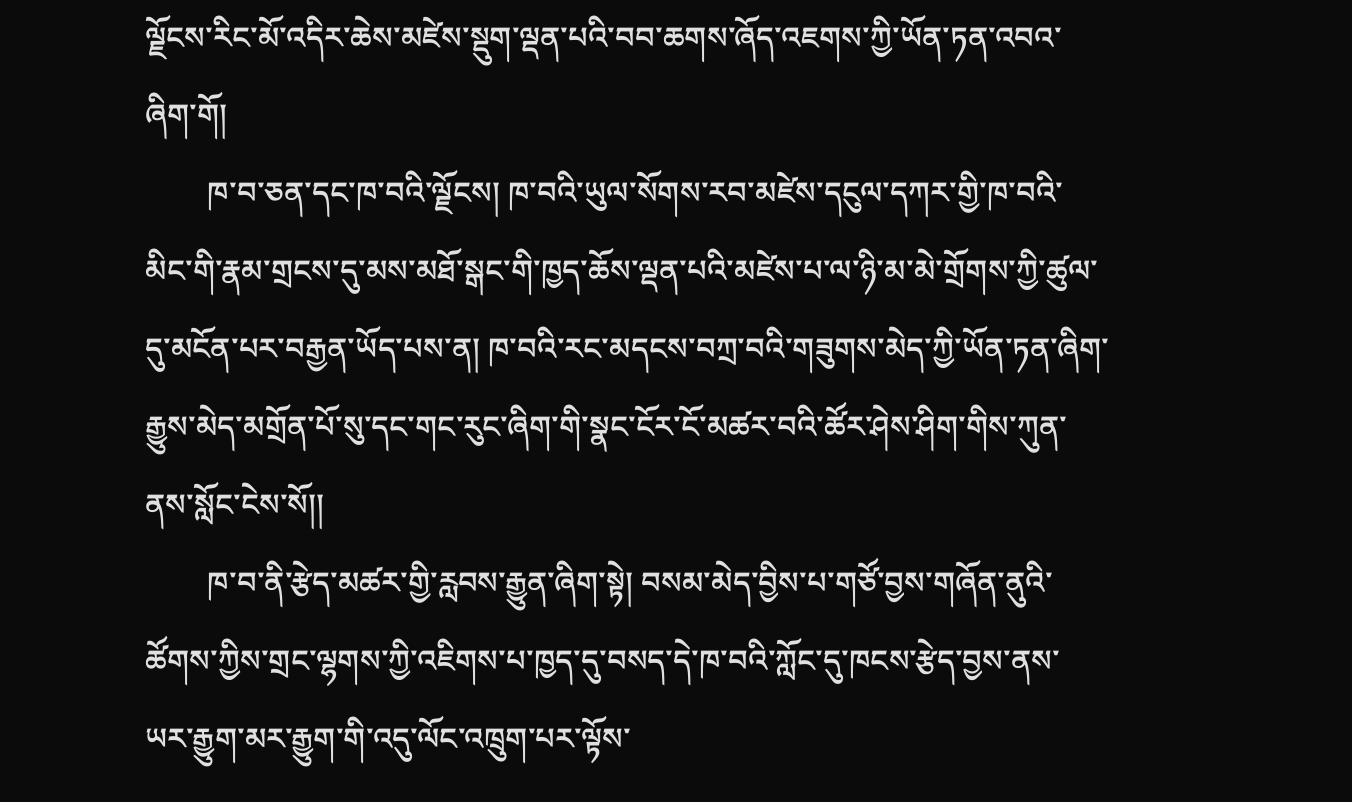ལྗོངས་རིང་མོ་འདིར་ཆེས་མཛེས་སྡུག་ལྡན་པའི་བབ་ཆགས་ཞོད་འཇགས་ཀྱི་ཡོན་ཏན་འབའ་ཞིག་གོ།
        ཁ་བ་ཅན་དང་ཁ་བའི་ལྗོངས། ཁ་བའི་ཡུལ་སོགས་རབ་མཛེས་དངུལ་དཀར་གྱི་ཁ་བའི་མིང་གི་རྣམ་གྲངས་དུ་མས་མཐོ་སྒང་གི་ཁྱད་ཆོས་ལྡན་པའི་མཛེས་པ་ལ་ཉི་མ་མེ་གྲོགས་ཀྱི་ཚུལ་དུ་མངོན་པར་བརྒྱན་ཡོད་པས་ན། ཁ་བའི་རང་མདངས་བཀྲ་བའི་གཟུགས་མེད་ཀྱི་ཡོན་ཏན་ཞིག་རྒྱུས་མེད་མགྲོན་པོ་སུ་དང་གང་རུང་ཞིག་གི་སྣང་ངོར་ངོ་མཚར་བའི་ཚོར་ཤེས་ཤིག་གིས་ཀུན་ནས་སློང་ངེས་སོ།།
        ཁ་བ་ནི་རྩེད་མཚར་གྱི་རླབས་རྒྱུན་ཞིག་སྟེ། བསམ་མེད་བྱིས་པ་གཙོ་བྱས་གཞོན་ནུའི་ཚོགས་ཀྱིས་གྲང་ལྷགས་ཀྱི་འཇིགས་པ་ཁྱད་དུ་བསད་དེ་ཁ་བའི་ཀློང་དུ་ཁངས་རྩེད་བྱས་ནས་ཡར་རྒྱུག་མར་རྒྱུག་གི་འདུ་ལོང་འཁྲུག་པར་ལྟོས་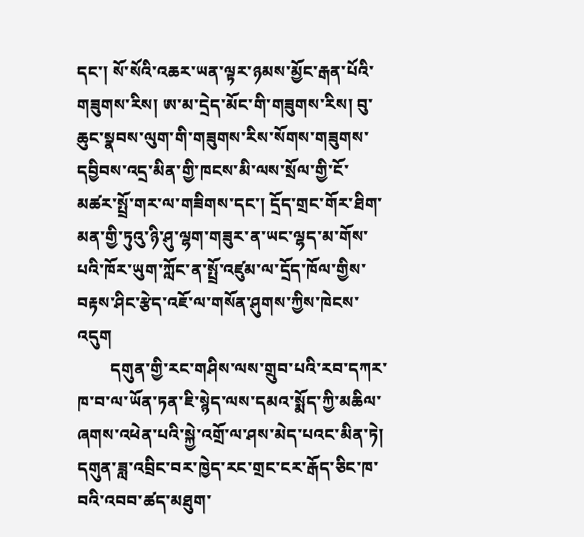དང་། སོ་སོའི་འཆར་ཡན་ལྟར་ཉམས་མྱོང་རྒན་པོའི་གཟུགས་རིས། ཨ་མ་དྲེད་མོང་གི་གཟུགས་རིས། བུ་ཆུང་སྣབས་ལུག་གི་གཟུགས་རིས་སོགས་གཟུགས་དབྱིབས་འདྲ་མིན་གྱི་ཁངས་མི་ལས་སྲོལ་གྱི་ངོ་མཚར་སྤྲོ་གར་ལ་གཟིགས་དང་། དྲོད་གྲང་གོར་ཐིག་མན་གྱི་ཏུའུ་ཉི་ཤུ་ལྷག་གཟུར་ན་ཡང་ལྷད་མ་གོས་པའི་ཁོར་ཡུག་ཀློང་ན་སྤྲོ་འཛུམ་ལ་དྲོད་ཁོལ་གྱིས་བརྟས་ཤིང་རྩེད་འཇོ་ལ་གསོན་ཤུགས་ཀྱིས་ཁེངས་འདུག
        དགུན་གྱི་རང་གཤིས་ལས་གྲུབ་པའི་རབ་དཀར་ཁ་བ་ལ་ཡོན་ཏན་ཇི་སྙེད་ལས་དམའ་སྨོད་ཀྱི་མཆིལ་ཞགས་འཕེན་པའི་སྐྱེ་འགྲོ་ལ་ཤས་མེད་པའང་མིན་ཏེ། དགུན་ཟླ་འབྲིང་བར་ཁྱེད་རང་གྲང་ངར་རྒོད་ཅིང་ཁ་བའི་འབབ་ཚད་མཐུག་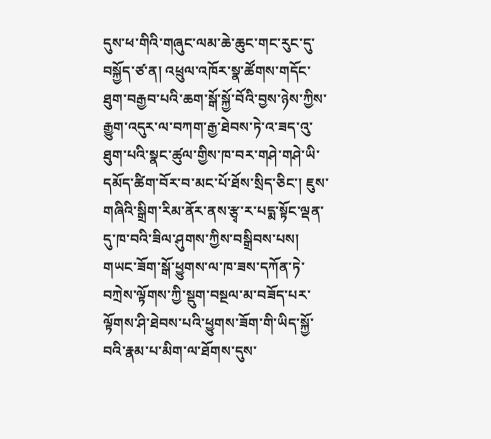དུས་ཕ་གིའི་གཞུང་ལམ་ཆེ་ཆུང་གང་རུང་དུ་བསྐྱོད་ཙ་ན། འཕྲུལ་འཁོར་སྣ་ཚོགས་གདོང་ཐུག་བརྒྱབ་པའི་ཆག་སྒོ་སྐྱོ་བོའི་བྱས་ཉེས་ཀྱིས་རྒྱུག་འདུར་ལ་བཀག་རྒྱ་ཐེབས་ཏེ་འ་ཟད་འུ་ཐུག་པའི་སྣང་ཚུལ་གྱིས་ཁ་བར་གཤེ་གཤེ་ཡི་དམོད་ཚིག་བོར་བ་མང་པོ་ཐོས་སྲིད་ཅིང་། ཇུས་གཞིའི་སྒྲིག་རིམ་ནོར་ནས་རྩྭ་ར་པདྨ་སྟོང་ལྡན་དུ་ཁ་བའི་ཟིལ་ཤུགས་ཀྱིས་བསྒྲིབས་པས། གཡང་ཟོག་སྒོ་ཕྱུགས་ལ་ཁ་ཟས་དཀོན་ཏེ་བཀྲེས་ལྟོགས་ཀྱི་སྡུག་བསྔལ་མ་བཟོད་པར་ལྟོགས་ཤི་ཐེབས་པའི་ཕྱུགས་ཟོག་གི་ཡིད་སྐྱོ་བའི་རྣམ་པ་མིག་ལ་ཐོགས་དུས་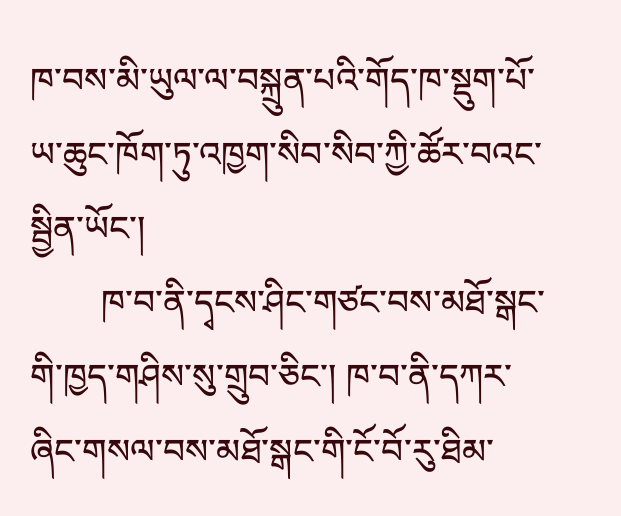ཁ་བས་མི་ཡུལ་ལ་བསྐྲུན་པའི་གོད་ཁ་སྡུག་པོ་ཡ་ཆུང་ཁོག་ཏུ་འཁྱག་སིབ་སིབ་ཀྱི་ཚོར་བའང་སྦྱིན་ཡོང་།
        ཁ་བ་ནི་དྭངས་ཤིང་གཙང་བས་མཐོ་སྒང་གི་ཁྱད་གཤིས་སུ་གྲུབ་ཅིང་། ཁ་བ་ནི་དཀར་ཞིང་གསལ་བས་མཐོ་སྒང་གི་ངོ་བོ་རུ་ཐིམ་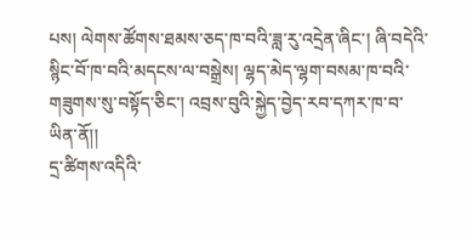པས། ལེགས་ཚོགས་ཐམས་ཅད་ཁ་བའི་ཟླ་རུ་འདྲེན་ཞིང་། ཞི་བདེའི་སྙིང་བོ་ཁ་བའི་མདངས་ལ་བསྒྲེས། ལྷད་མེད་ལྷག་བསམ་ཁ་བའི་གཟུགས་སུ་བསྟོད་ཅིང་། འབྲས་བུའི་སྐྱེད་བྱེད་རབ་དཀར་ཁ་བ་ཡིན་ནོ།།
དྲ་ཚིགས་འདིའི་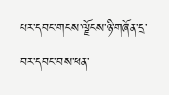པར་དབང་གངས་ལྗོངས་ཉི་གཞོན་དྲ་བར་དབང་བས་ཕན་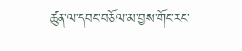ཚུན་ལ་དབང་བཅོལ་མ་བྱས་གོང་རང་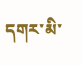དགར་མི་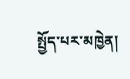སྤྱོད་པར་མཁྱེན།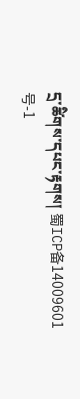དྲ་ཚིགས་དཔང་རྟགས། 蜀ICP备14009601号-1